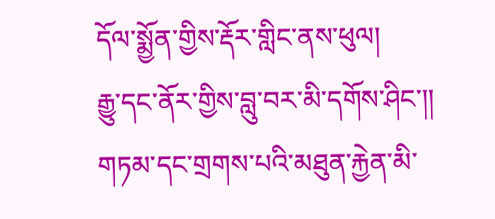དོལ་སྨྱོན་གྱིས་རྡོར་གླིང་ནས་ཕུལ།
རྒྱུ་དང་ནོར་གྱིས་བླུ་བར་མི་དགོས་ཤིང་།།
གཏམ་དང་གྲགས་པའི་མཐུན་རྐྱེན་མི་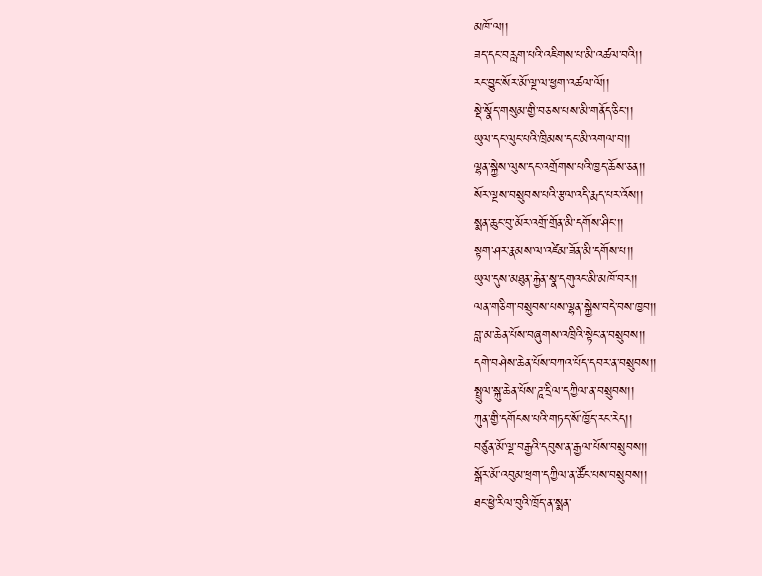མཁོ་ལ།།
ཟད་དང་བརླག་པའི་འཇིགས་པ་མི་འཚལ་བའི།།
རང་བྱུང་སོར་མོ་ལྔ་ལ་ཕྱག་འཚལ་ལོ།།
སྡེ་སྣོད་གསུམ་གྱི་བཅས་པས་མི་གནོད་ཅིང་།།
ཡུལ་དང་ལུང་པའི་ཁྲིམས་དང་མི་འགལ་བ།།
ལྷན་སྐྱེས་ལུས་དང་འགྲོགས་པའི་ཁྱད་ཆོས་ཅན།།
སོར་ལྔས་བསྲུབས་པའི་རྩལ་འདི་རྨད་པར་འོས།།
སྨན་ཆུང་བུ་མོར་འགྲོ་གྲོན་མི་དགོས་ཤིང་།།
སྟག་ཤར་རྣམས་ལ་འཛེམ་ཟོན་མི་དགོས་པ།།
ཡུལ་དུས་མཐུན་རྐྱེན་སྣ་དགུའང་མི་མཁོ་བར།།
ལན་གཅིག་བསྲུབས་པས་ལྷན་སྐྱེས་བདེ་བས་ཁྱབ།།
བླ་མ་ཆེན་པོས་བཞུགས་འཁྲིའི་སྟེང་ན་བསྲུབས།།
དགེ་བཤེས་ཆེན་པོས་བཀའ་པོད་དབར་ན་བསྲུབས།།
སྤྲུལ་སྐུ་ཆེན་པོས་ཌཱ་དྲིལ་དཀྱིལ་ན་བསྲུབས།།
ཀུན་གྱི་དགོངས་པའི་གཏད་སོ་ཁྱོད་རང་རེད།།
བཙུན་མོ་ལྔ་བརྒྱའི་དབུས་ན་རྒྱལ་པོས་བསྲུབས།།
སྒོར་མོ་འབུམ་ཕྲག་དཀྱིལ་ན་ཚོང་པས་བསྲུབས།།
ཐང་ཕྱེ་རིལ་བུའི་ཁྲོད་ན་སྨན་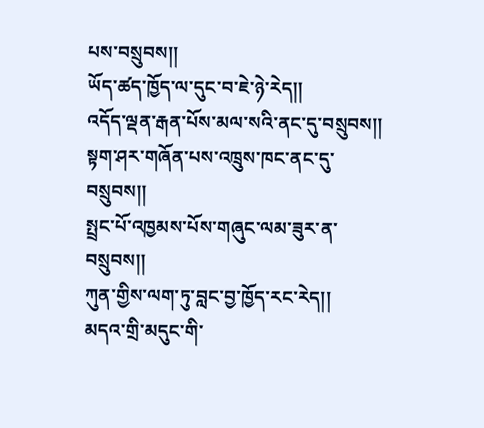པས་བསྲུབས།།
ཡོད་ཚད་ཁྱོད་ལ་དུང་བ་ཇེ་ཉེ་རེད།།
འདོད་ལྡན་རྒན་པོས་མལ་སའི་ནང་དུ་བསྲུབས།།
སྟག་ཤར་གཞོན་པས་འཁྲུས་ཁང་ནང་དུ་བསྲུབས།།
སྤྲང་པོ་འཁྱམས་པོས་གཞུང་ལམ་ཟུར་ན་བསྲུབས།།
ཀུན་གྱིས་ལག་ཏུ་བླང་བྱ་ཁྱོད་རང་རེད།།
མདའ་གྲི་མདུང་གི་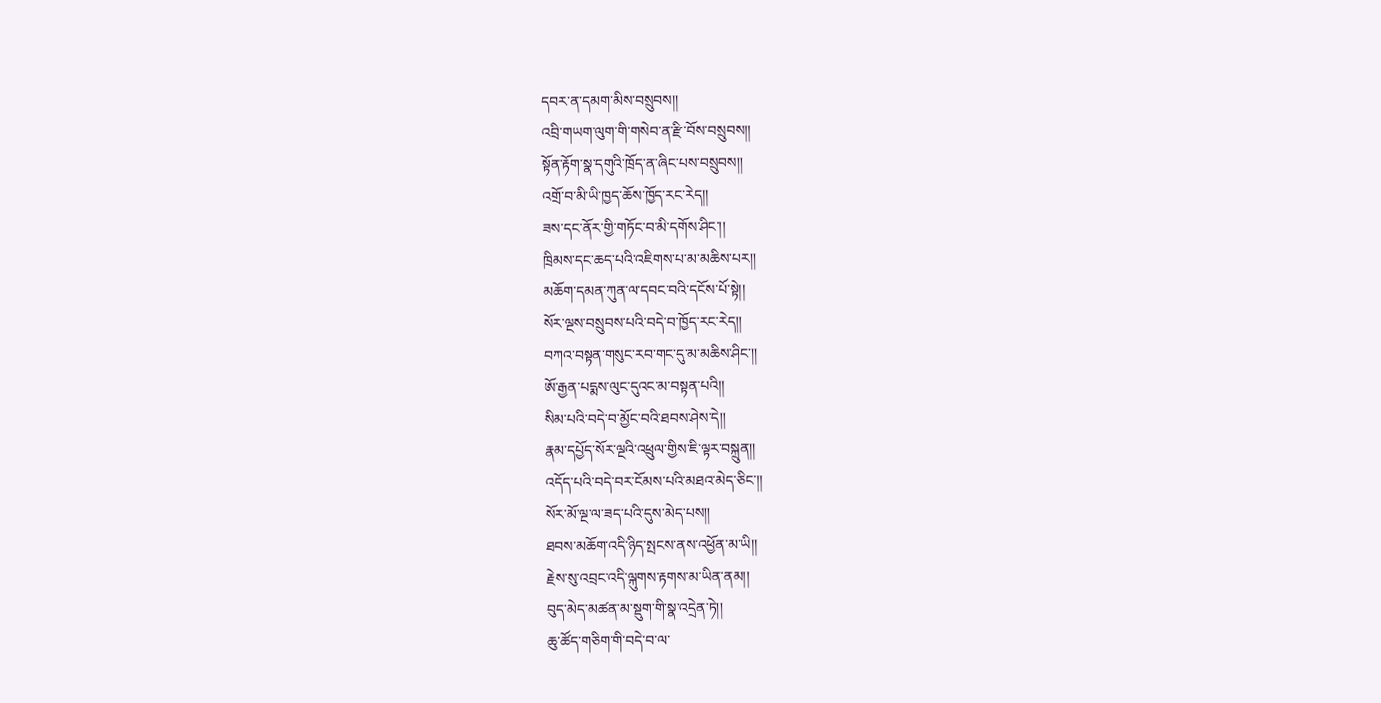དབར་ན་དམག་མིས་བསྲུབས།།
འབྲི་གཡག་ལུག་གི་གསེབ་ན་རྫི་བོས་བསྲུབས།།
སྟོན་རྟོག་སྣ་དགུའི་ཁྲོད་ན་ཞིང་པས་བསྲུབས།།
འགྲོ་བ་མི་ཡི་ཁྱད་ཆོས་ཁྱོད་རང་རེད།།
ཟས་དང་ནོར་གྱི་གཏོང་བ་མི་དགོས་ཤིང་།།
ཁྲིམས་དང་ཆད་པའི་འཇིགས་པ་མ་མཆིས་པར།།
མཆོག་དམན་ཀུན་ལ་དབང་བའི་དངོས་པོ་སྟེ།།
སོར་ལྔས་བསྲུབས་པའི་བདེ་བ་ཁྱོད་རང་རེད།།
བཀའ་བསྟན་གསུང་རབ་གང་དུ་མ་མཆིས་ཤིང་།།
ཨོ་རྒྱན་པདྨས་ལུང་དུའང་མ་བསྟན་པའི།།
སིམ་པའི་བདེ་བ་མྱོང་བའི་ཐབས་ཤེས་དེ།།
རྣམ་དཔྱོད་སོར་ལྔའི་འཕྲུལ་གྱིས་ཇི་ལྟར་བསྐྲུན།།
འདོད་པའི་བདེ་བར་ངོམས་པའི་མཐའ་མེད་ཅིང་།།
སོར་མོ་ལྔ་ལ་ཟད་པའི་དུས་མེད་པས།།
ཐབས་མཆོག་འདི་ཉིད་སྤངས་ནས་འཕྱོན་མ་ཡི།།
རྗེས་སུ་འབྲང་འདི་ལྐུགས་རྟགས་མ་ཡིན་ནམ།།
བུད་མེད་མཚན་མ་སྡུག་གི་སྣ་འདྲེན་ཏེ།།
ཆུ་ཚོད་གཅིག་གི་བདེ་བ་ལ་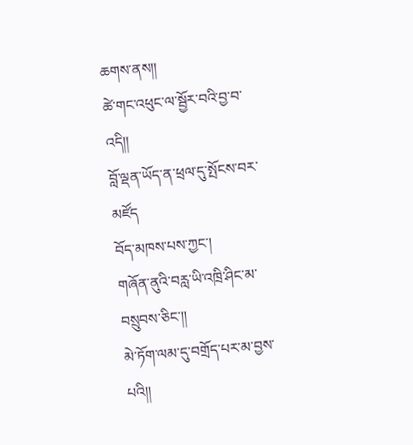ཆགས་ནས།།
ཚེ་གང་འཕུང་ལ་སྦྱོར་བའི་བྱ་བ་འདི།།
བློ་ལྡན་ཡོད་ན་ཕྲལ་དུ་སྤོངས་བར་མཛོད
བོད་མཁས་པས་ཀྱང་།
གཞོན་ནུའི་བརླ་ཡི་འཁྲི་ཤིང་མ་བསྲུབས་ཅིང་།།
མེ་ཏོག་ལམ་དུ་བགྲོད་པར་མ་བྱས་པའི།།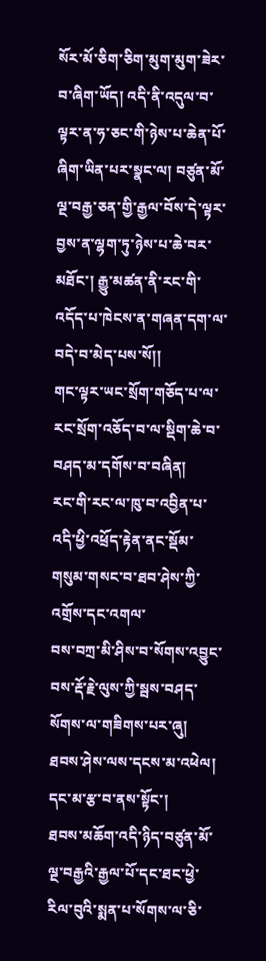སོར་མོ་ཅིག་ཅིག་མུག་མུག་ཟེར་བ་ཞིག་ཡོད། འདི་ནི་འདུལ་བ་ལྟར་ན་ཧ་ཅང་གི་ཉེས་པ་ཆེན་པོ་ཞིག་ཡིན་པར་སྣང་ལ། བཙུན་མོ་ལྔ་བརྒྱ་ཅན་གྱི་རྒྱལ་བོས་དེ་ལྟར་བྱས་ན་ལྷག་ཏུ་ཉེས་པ་ཆེ་བར་མཐོང་། རྒྱུ་མཚན་ནི་རང་གི་འདོད་པ་ཁེངས་ན་གཞན་དག་ལ་བདེ་བ་མེད་པས་སོ།།
གང་ལྟར་ཡང་སྲོག་གཅོད་པ་ལ་རང་སྲོག་འཅོད་བ་ལ་སྡིག་ཆེ་བ་བཤད་མ་དགོས་བ་བཞིན།
རང་གི་རང་ལ་ཁུ་བ་འབྱིན་པ་འདི་ཕྱི་འཕྲོད་རྟེན་ནང་སྡོམ་གསུམ་གསང་བ་ཐབ་ཤེས་ཀྱི་འགྲོས་དང་འགལ་
བས་བཀྲ་མི་ཤིས་བ་སོགས་འབྱུང་བས་རྡོ་རྗེ་ལུས་ཀྱི་སྦས་བཤད་སོགས་ལ་གཟིགས་པར་ཞུ། ཐབས་ཤེས་ལས་དངས་མ་འཕེལ། དང་མ་རྩ་བ་ནས་སྟོང་།
ཐབས་མཆོག་འདི་ཉིད་བཙུན་མོ་ལྔ་བརྒྱའི་རྒྱལ་པོ་དང་ཐང་ཕྱེ་རིལ་བུའི་སྨན་པ་སོགས་ལ་ཅི་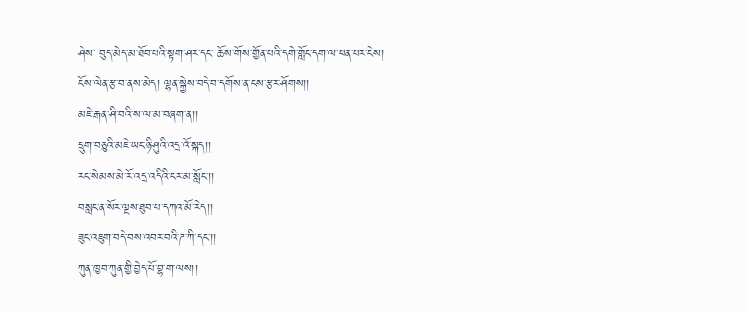ཤེས་ བུད་མེད་མ་ཐོབ་པའི་སྟག་ཤར་དང་ ཆོས་གོས་གྱོན་པའི་དགེ་གློང་དག་ལ་ཕན་པར་ངེས།
ངོས་ལེན་རྩ་བ་ནས་མེད། ལྷན་སྐྱེས་བདེ་བ་དགོས་ན་ངས་རྩར་ཤོགས།།
མཇེ་རྒན་ཤི་བའི་ས་ལ་མ་བཞག་ན།།
དྲུག་བཅུའི་མཇེ་ཡང་ཉི་ཤུའི་འདྲ་འོ་སྐད།།
རང་སེམས་མེ་རོ་འདྲ་འདིའི་ངར་མ་སློང་།།
བསླང་ན་སོར་ལྔས་ཐུབ་པ་དཀའ་མོ་རེད།།
ཟུང་འཇུག་བདེ་བས་འབར་བའི་ཌ་ཀི་དང་།།
ཀུན་ཁྱབ་ཀུན་གྱི་བྱེད་པོ་བྷ་ག་ལས།།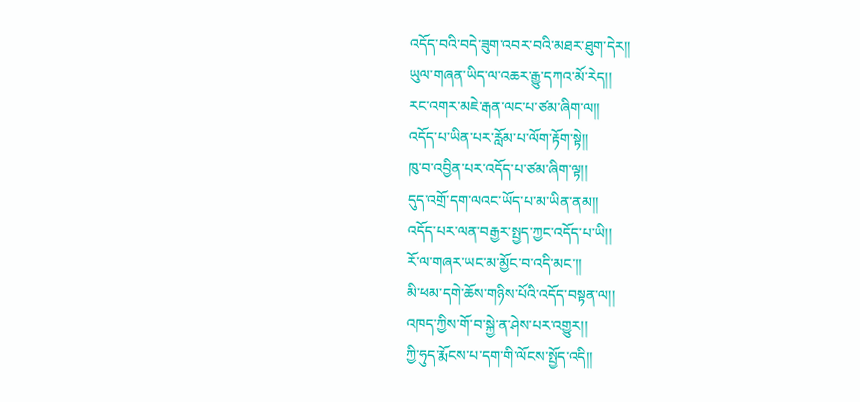འདོད་བའི་བདེ་ཟུག་འབར་བའི་མཐར་ཐུག་དེར།།
ཡུལ་གཞན་ཡིད་ལ་འཆར་རྒྱུ་དཀའ་མོ་རེད།།
རང་འགར་མཇེ་རྒན་ལང་པ་ཙམ་ཞིག་ལ།།
འདོད་པ་ཡིན་པར་རློམ་པ་ལོག་རྟོག་སྟེ།།
ཁུ་བ་འབྱིན་པར་འདོད་པ་ཙམ་ཞིག་ལྟ།།
དུད་འགྲོ་དག་ལའང་ཡོད་པ་མ་ཡིན་ནམ།།
འདོད་པར་ལན་བརྒྱར་སྤྱད་ཀྱང་འདོད་པ་ཡི།།
རོ་ལ་གཞར་ཡང་མ་མྱོང་བ་འདི་མང་།།
མི་ཕམ་དགེ་ཆོས་གཉིས་པོའི་འདོད་བསྟན་ལ།།
འཁད་ཀྱིས་གོ་བ་སྐྱེ་ན་ཤེས་པར་འགྱུར།།
ཀྱི་ཧུད་རྨོངས་པ་དག་གི་ལོངས་སྤྱོད་འདི།།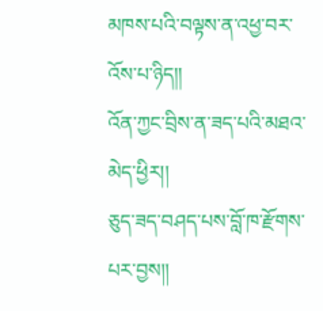མཁས་པའི་བལྟས་ན་འཕྱ་བར་འོས་པ་ཉིད།།
འོན་ཀྱང་བྲིས་ན་ཟད་པའི་མཐའ་མེད་ཕྱིར།།
ཅུད་ཟད་བཤད་པས་བློ་ཁ་རྫོགས་པར་བྱས།།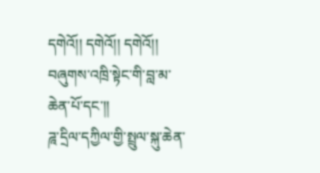དགེའོ།། དགེའོ།། དགེའོ།།
བཞུགས་འཁྲི་སྟེང་གི་བླ་མ་ཆེན་པོ་དང་།།
ཌཱ་དྲིལ་དཀྱིལ་གྱི་སྤྲུལ་སྐུ་ཆེན་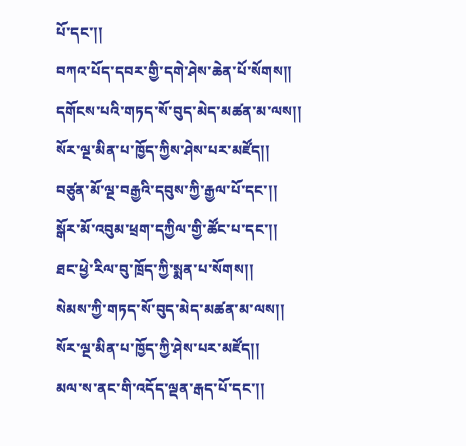པོ་དང་།།
བཀའ་པོད་དབར་གྱི་དགེ་ཤེས་ཆེན་པོ་སོགས།།
དགོངས་པའི་གཏད་སོ་བུད་མེད་མཚན་མ་ལས།།
སོར་ལྔ་མིན་པ་ཁྱོད་ཀྱིས་ཤེས་པར་མཛོད།།
བཙུན་མོ་ལྔ་བརྒྱའི་དབུས་ཀྱི་རྒྱལ་པོ་དང་།།
སྒོར་མོ་འབུམ་ཕྲག་དཀྱིལ་གྱི་ཚོང་པ་དང་།།
ཐང་ཕྱེ་རིལ་བུ་ཁྲོད་ཀྱི་སྨན་པ་སོགས།།
སེམས་ཀྱི་གཏད་སོ་བུད་མེད་མཚན་མ་ལས།།
སོར་ལྔ་མིན་པ་ཁྱོད་ཀྱི་ཤེས་པར་མཛོད།།
མལ་ས་ནང་གི་འདོད་ལྡན་རྒད་པོ་དང་།།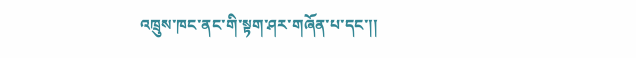འཁྲུས་ཁང་ནང་གི་སྟག་ཤར་གཞོན་པ་དང་།།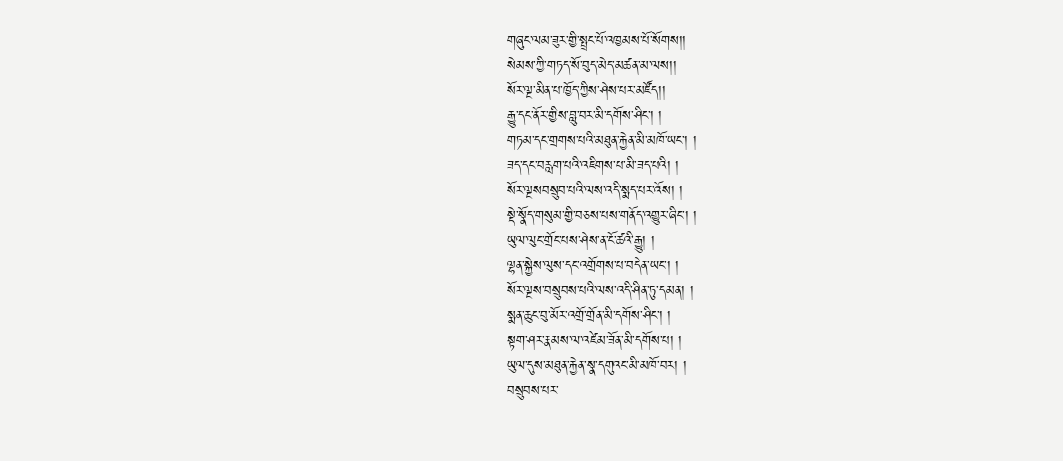གཞུང་ལམ་ཟུར་གྱི་སྤྲང་པོ་འཁྱམས་པོ་སོགས།།
སེམས་ཀྱི་གཏད་སོ་བུད་མེད་མཚན་མ་ལས།།
སོར་ལྔ་མིན་པ་ཁྱོད་ཀྱིས་ཤེས་པར་མཛོད།།
རྒྱུ་དང་ནོར་གྱིས་བླུ་བར་མི་དགོས་ཤིང་། །
གཏམ་དང་གྲགས་པའི་མཐུན་རྐྱེན་མི་མཁོ་ཡང་། །
ཟད་དང་བརླག་པའི་འཇིགས་པ་མི་ཟད་པའི། །
སོར་ལྔསབསྲུབ་པའི་ལས་འདི་སྨད་པར་འོས། །
སྡེ་སྣོད་གསུམ་གྱི་བཅས་པས་གནོད་འགྱུར་ཞིང་། །
ཡུལ་ལུང་གྲོང་པས་ཤེས་ན་ངོ་ཚའི་རྒྱུ། །
ལྷན་སྐྱེས་ལུས་དང་འགྲོགས་པ་བདེན་ཡང་། །
སོར་ལྔས་བསྲུབས་པའི་ལས་འདི་ཤིན་ཏུ་དམན། །
སྨན་ཆུང་བུ་མོར་འགྲོ་གྲོན་མི་དགོས་ཤིང་། །
སྟག་ཤར་རྣམས་ལ་འཛེམ་ཟོན་མི་དགོས་པ། །
ཡུལ་དུས་མཐུན་རྐྱེན་སྣ་དགུའང་མི་མཁོ་བར། །
བསྲུབས་པར་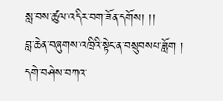སླ་བས་ཚུལ་འདིར་བག་ཟོན་དགོས། །།
བླ་ཆེན་བཞུགས་འཁྲིའི་སྟེང་ན་བསྲུབསཔ་ཟློག །
དགེ་བཤེས་བཀའ་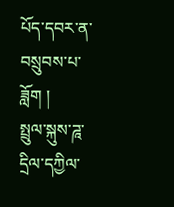པོད་དབར་ན་བསྲུབས་པ་ཟློག །
སྤྲུལ་སྐུས་ཌཱ་དྲིལ་དཀྱིལ་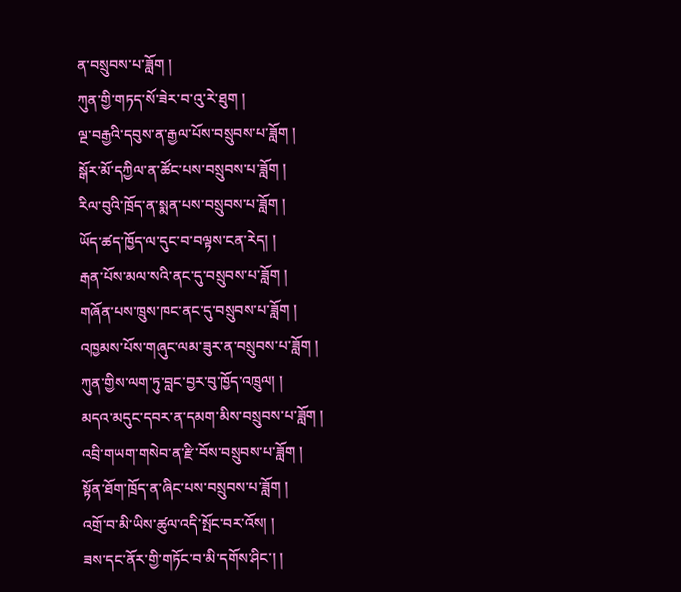ན་བསྲུབས་པ་ཟློག །
ཀུན་གྱི་གཏད་སོ་ཟེར་བ་འུ་རེ་ཐུག །
ལྔ་བརྒྱའི་དབུས་ན་རྒྱལ་པོས་བསྲུབས་པ་ཟློག །
སྒོར་མོ་དཀྱིལ་ན་ཚོང་པས་བསྲུབས་པ་ཟློག །
རིལ་བུའི་ཁྲོད་ན་སྨན་པས་བསྲུབས་པ་ཟློག །
ཡོད་ཚད་ཁྱོད་ལ་དུང་བ་བལྟས་ངན་རེད། །
རྒན་པོས་མལ་སའི་ནང་དུ་བསྲུབས་པ་ཟློག །
གཞོན་པས་ཁྲུས་ཁང་ནང་དུ་བསྲུབས་པ་ཟློག །
འཁྱམས་པོས་གཞུང་ལམ་ཟུར་ན་བསྲུབས་པ་ཟློག །
ཀུན་གྱིས་ལག་ཏུ་བླང་བྱར་བུ་ཁྱོད་འཁྲུལ། །
མདའ་མདུང་དབར་ན་དམག་མིས་བསྲུབས་པ་ཟློག །
འབྲི་གཡག་གསེབ་ན་རྫི་བོས་བསྲུབས་པ་ཟློག །
སྟོན་ཐོག་ཁྲོད་ན་ཞིང་པས་བསྲུབས་པ་ཟློག །
འགྲོ་བ་མི་ཡིས་ཚུལ་འདི་སྤོང་བར་འོས། །
ཟས་དང་ནོར་གྱི་གཏོང་བ་མི་དགོས་ཤིང་། །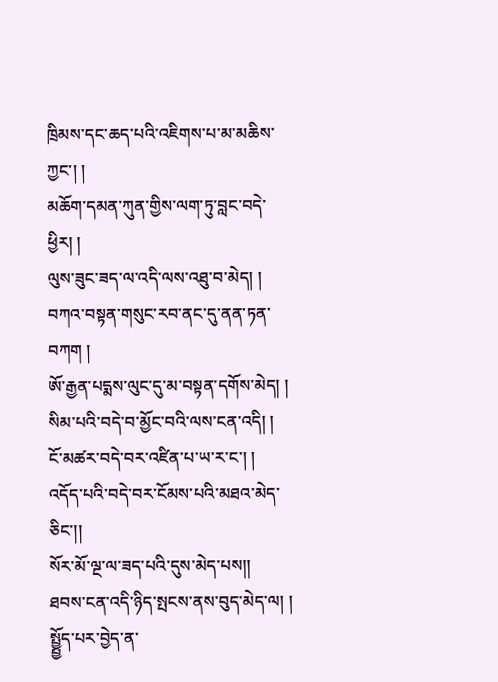ཁྲིམས་དང་ཆད་པའི་འཇིགས་པ་མ་མཆིས་ཀྱང་། །
མཆོག་དམན་ཀུན་གྱིས་ལག་ཏུ་བླང་བདེ་ཕྱིར། །
ལུས་ཟུང་ཟད་ལ་འདི་ལས་འཐུ་བ་མེད། །
བཀའ་བསྟན་གསུང་རབ་ནང་དུ་ནན་ཏན་བཀག །
ཨོ་རྒྱན་པདྨས་ལུང་དུ་མ་བསྟན་དགོས་མེད། །
སིམ་པའི་བདེ་བ་མྱོང་བའི་ལས་ངན་འདི། །
ངོ་མཚར་བདེ་བར་འཛིན་པ་ཡ་ར་ང་། །
འདོད་པའི་བདེ་བར་ངོམས་པའི་མཐའ་མེད་ཅིང་།།
སོར་མོ་ལྔ་ལ་ཟད་པའི་དུས་མེད་པས།།
ཐབས་ངན་འདི་ཉིད་སྤངས་ནས་བུད་མེད་ལ། །
སྤྱྤྱོད་པར་བྱེད་ན་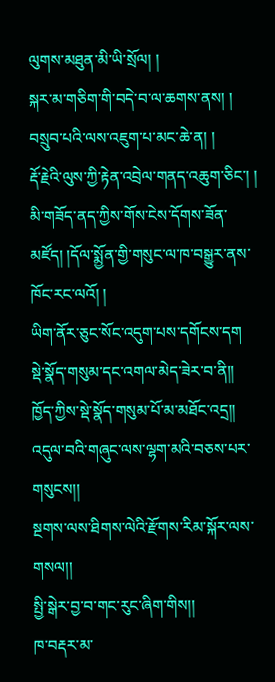ལུགས་མཐུན་མི་ཡི་སྲོལ། །
སྐར་མ་གཅིག་གི་བདེ་བ་ལ་ཆགས་ནས། །
བསྲུབ་པའི་ལས་འཇུག་པ་མང་ཆེ་ན། །
རྡོ་རྗེའི་ལུས་ཀྱི་རྟེན་འབྲེལ་གནད་འཆུག་ཅིང་། །
མི་གཟོད་ནད་ཀྱིས་གོས་ངེས་དོགས་ཟོན་མཛོད། །དོལ་སྨྱོན་གྱི་གསུང་ལ་ཁ་བསྒྱུར་ནས་ཁོང་རང་ལའོ། །
ཡིག་ནོར་ཅུང་སོང་འདུག་པས་དགོངས་དག
སྡེ་སྣོད་གསུམ་དང་འགལ་མེད་ཟེར་བ་ནི།།
ཁྱོད་ཀྱིས་སྡེ་སྣོད་གསུམ་པོ་མ་མཐོང་འདྲ།།
འདུལ་བའི་གཞུང་ལས་ལྷག་མའི་བཅས་པར་གསུངས།།
སྔགས་ལས་ཐིགས་ལེའི་རྫོགས་རིམ་སྐོར་ལས་གསལ།།
སྤྱི་སྒེར་བྱ་བ་གང་རུང་ཞིག་གིས།།
ཁ་བརྡར་མ་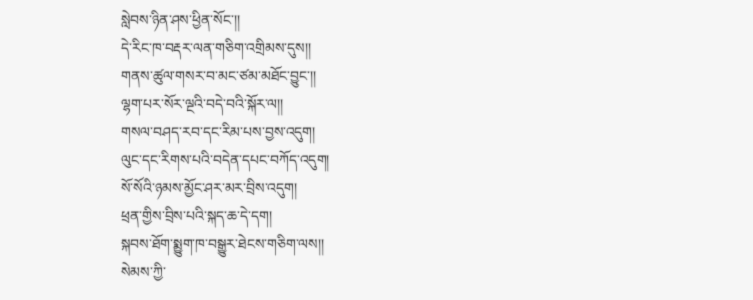སླེབས་ཉིན་ཤས་ཕྱིན་སོང་།།
དེ་རིང་ཁ་བརྡར་ལན་གཅིག་འགྲིམས་དུས།།
གནས་ཚུལ་གསར་བ་མང་ཙམ་མཐོང་བྱུང་།།
ལྷག་པར་སོར་ལྔའི་བདེ་བའི་སྐོར་ལ།།
གསལ་བཤད་རབ་དང་རིམ་པས་བྱས་འདུག།
ལུང་དང་རིགས་པའི་བདེན་དཔང་བཀོད་འདུག།
སོ་སོའི་ཉམས་མྱོང་ཤར་མར་བྲིས་འདུག།
ཕྲན་གྱིས་བྲིས་པའི་སྐད་ཆ་དེ་དག།
སྐབས་ཐོག་སྨྱུག་ཁ་བསྒྱུར་ཐེངས་གཅིག་ལས།།
སེམས་ཀྱི་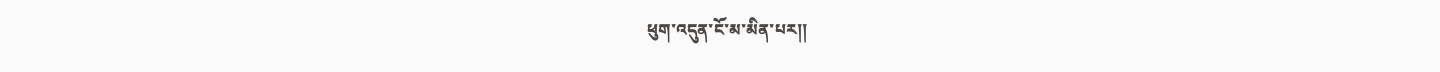ཕུག་འདུན་ངོ་མ་མིན་པར།།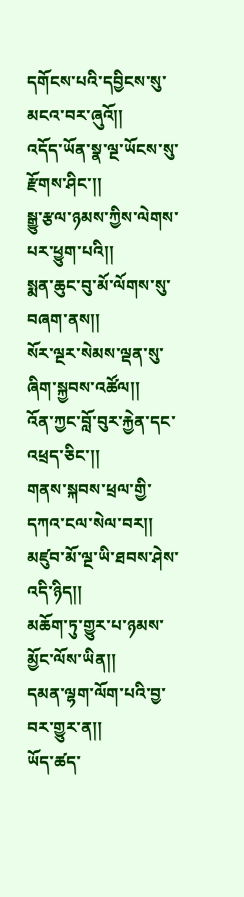དགོངས་པའི་དབྱིངས་སུ་མངའ་བར་ཞུའོ།།
འདོད་ཡོན་སྣ་ལྔ་ཡོངས་སུ་རྫོགས་ཤིང་།།
སྒྱུ་རྩལ་ཉམས་ཀྱིས་ལེགས་པར་ཕྱུག་པའི།།
སྨན་ཆུང་བུ་མོ་ལོགས་སུ་བཞག་ནས།།
སོར་ལྔར་སེམས་ལྡན་སུ་ཞིག་སྐྱབས་འཚོལ།།
འོན་ཀྱང་བློ་བུར་རྐྱེན་དང་འཕྲད་ཅིང་།།
གནས་སྐབས་ཕྲལ་གྱི་དཀའ་ངལ་སེལ་བར།།
མཛུབ་མོ་ལྔ་ཡི་ཐབས་ཤེས་འདི་ཉིད།།
མཆོག་ཏུ་གྱུར་པ་ཉམས་མྱོང་ལོས་ཡིན།།
དམན་ལྷག་ལོག་པའི་བྱ་བར་གྱུར་ན།།
ཡོད་ཚད་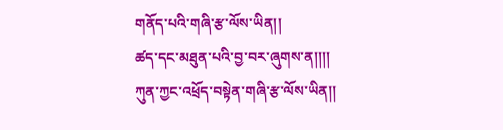གནོད་པའི་གཞི་རྩ་ལོས་ཡིན།།
ཚད་དང་མཐུན་པའི་བྱ་བར་ཞུགས་ན།།།།
ཀུན་ཀྱང་འཕྲོད་བསྟེན་གཞི་རྩ་ལོས་ཡིན།།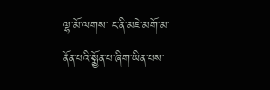ལྷ་མོ་ལགས་ ང་ནི་མཇེ་མགོ་མ་ནོན་པའི་སྨྱོན་པ་ཞིག་ཡིན་པས་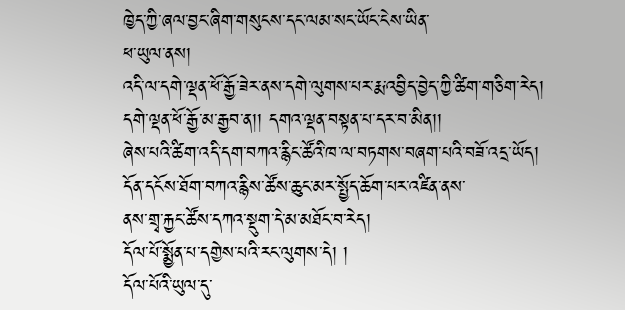ཁྱེད་ཀྱི་ཞལ་བྱང་ཞིག་གསུངས་དང་ལམ་སང་ཡོང་ངེས་ཡིན་
ཕ་ཡུལ་ནས།
འདི་ལ་དགེ་ལྡན་ཕོ་རྒྱོ་ཟེར་ནས་དགེ་ལུགས་པར་རྨ་འབྱིད་བྱེད་ཀྱི་ཚིག་གཅིག་རེད།
དགེ་ལྡན་ཕོ་རྒྱོ་མ་རྒྱབ་ན།། དགའ་ལྡན་བསྟན་པ་དར་བ་མིན།།
ཞེས་པའི་ཚིག་འདི་དག་བཀའ་རྙིང་ཚོའི་ཁ་ལ་བཏགས་བཞག་པའི་བཟོ་འདྲ་ཡོད།
དོན་དངོས་ཐོག་བཀའ་རྙིས་ཚོས་ཆུང་མར་སྤྱོད་ཆོག་པར་འཛིན་ནས་
ནས་གྲྭ་རྐྱང་ཚོས་དཀའ་སྡུག་དེ་མ་མཐོང་བ་རེད།
དོལ་པོ་སྨྱོན་པ་དགྱེས་པའི་རང་ལུགས་དེ། །
དོལ་པོའི་ཡུལ་དུ་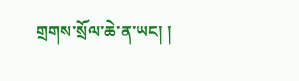གྲགས་སྲོལ་ཆེ་ན་ཡང། །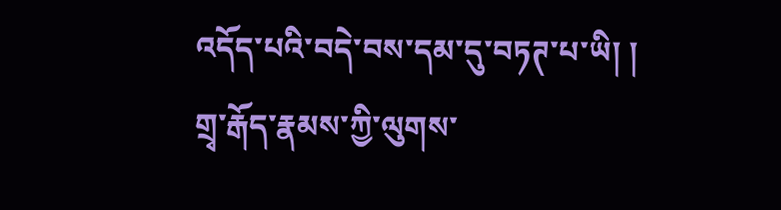འདོད་པའི་བདེ་བས་དམ་དུ་བཏཊ་པ་ཡི། །
གྲྭ་རྒོད་རྣམས་ཀྱི་ལུགས་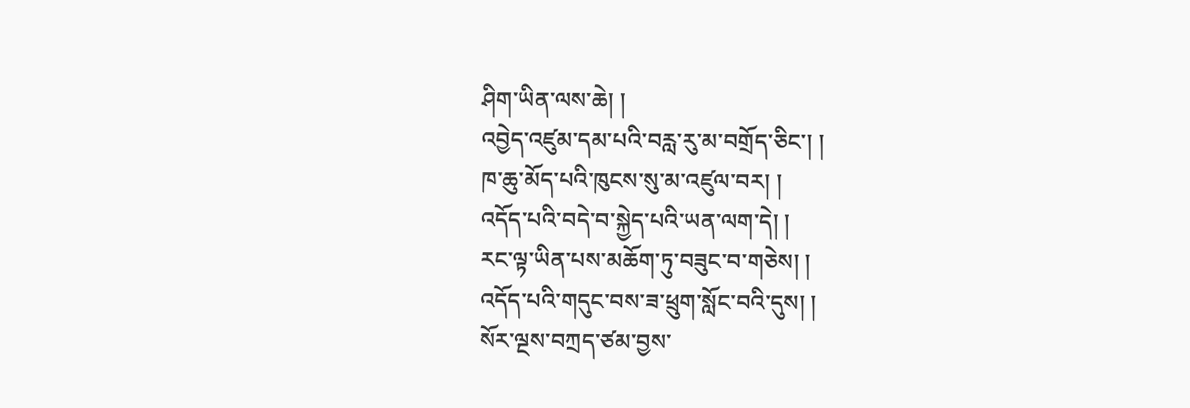ཤིག་ཡིན་ལས་ཆེ། །
འབྱེད་འཛུམ་དམ་པའི་བརླ་རུ་མ་བགྲོད་ཅིང་། །
ཁ་ཆུ་མོད་པའི་ཁུངས་སུ་མ་འཛུལ་བར། །
འདོད་པའི་བདེ་བ་སྐྱེད་པའི་ཡན་ལག་དེ། །
རང་ལྟ་ཡིན་པས་མཆོག་ཏུ་བཟུང་བ་གཅེས། །
འདོད་པའི་གདུང་བས་ཟ་ཕྲུག་སློང་བའི་དུས། །
སོར་ལྔས་བཀྲད་ཙམ་བྱས་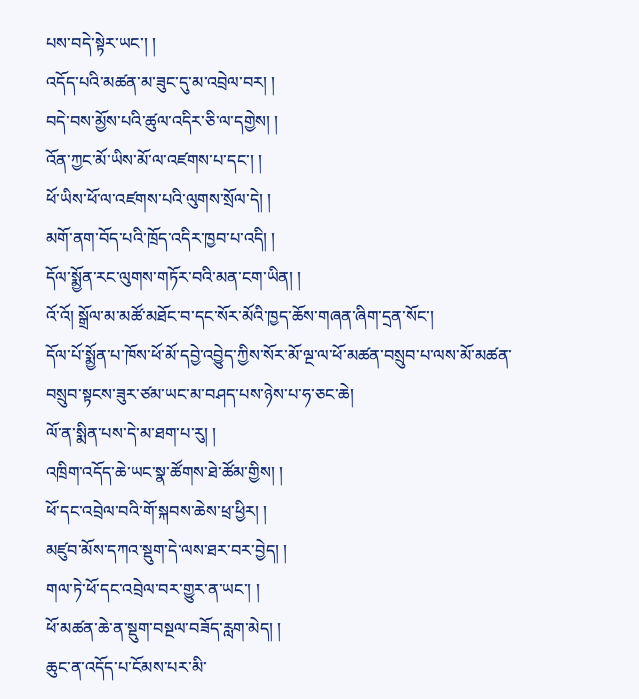པས་བདེ་སྟེར་ཡང་། །
འདོད་པའི་མཚན་མ་ཟུང་དུ་མ་འབྲེལ་བར། །
བདེ་བས་མྱོས་པའི་ཚུལ་འདིར་ཅི་ལ་དགྱེས། །
འོན་ཀྱང་མོ་ཡིས་མོ་ལ་འཛགས་པ་དང་། །
ཕོ་ཡིས་ཕོ་ལ་འཛགས་པའི་ལུགས་སྲོལ་དེ། །
མགོ་ནག་བོད་པའི་ཁྲོད་འདིར་ཁྱབ་པ་འདི། །
དོལ་སྨྱོན་རང་ལུགས་གཏོར་བའི་མན་ངག་ཡིན། །
འོ་འོ། སྒྲོལ་མ་མཚོ་མཐོང་བ་དང་སོར་མོའི་ཁྱད་ཆོས་གཞན་ཞིག་དྲན་སོང་།
དོལ་པོ་སྨྱོན་པ་ཁོས་ཕོ་མོ་དབྱེ་འབྱེུད་ཀྱིས་སོར་མོ་ལྔ་ལ་ཕོ་མཚན་བསྲུབ་པ་ལས་མོ་མཚན་བསྲུབ་སྟངས་ཟུར་ཙམ་ཡང་མ་བཤད་པས་ཉེས་པ་ཧ་ཅང་ཆེ།
ལོ་ན་སྨིན་པས་དེ་མ་ཐག་པ་རུ། །
འཁྲིག་འདོད་ཆེ་ཡང་སྣ་ཚོགས་ཐེ་ཚོམ་གྱིས། །
ཕོ་དང་འབྲེལ་བའི་གོ་སྐབས་ཆེས་ཕྲ་ཕྱིར། །
མཛུབ་མོས་དཀའ་སྡུག་དེ་ལས་ཐར་བར་བྱེད། །
གལ་ཏེ་ཕོ་དང་འབྲེལ་བར་གྱུར་ན་ཡང་། །
ཕོ་མཚན་ཆེ་ན་སྡུག་བསྔལ་བཟོད་རླག་མེད། །
ཆུང་ན་འདོད་པ་ངོམས་པར་མི་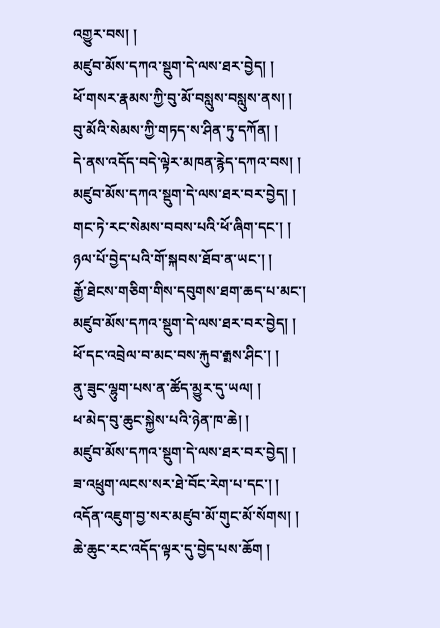འགྱུར་བས། །
མཛུབ་མོས་དཀའ་སྡུག་དེ་ལས་ཐར་བྱེད། །
ཕོ་གསར་རྣམས་ཀྱི་བུ་མོ་བསླུས་བསླུས་ནས། །
བུ་མོའི་སེམས་ཀྱི་གཏད་ས་ཤིན་ཏུ་དཀོན། །
དེ་ནས་འདོད་བདེ་ལྟེར་མཁན་རྙེད་དཀའ་བས། །
མཛུབ་མོས་དཀའ་སྡུག་དེ་ལས་ཐར་བར་བྱེད། །
གང་ཏེ་རང་སེམས་བབས་པའི་ཕོ་ཞིག་དང་། །
ཉལ་པོ་བྱེད་པའི་གོ་སྐབས་ཐོབ་ན་ཡང་། །
རྒྱོ་ཐེངས་གཅིག་གིས་དབུགས་ཐག་ཆད་པ་མང་།
མཛུབ་མོས་དཀའ་སྡུག་དེ་ལས་ཐར་བར་བྱེད། །
ཕོ་དང་འབྲེལ་བ་མང་བས་རྐུབ་རྒྶས་ཤིང་། །
ནུ་ཟུང་ལྷུག་པས་ན་ཚོད་མྱུར་དུ་ཡལ། །
ཕ་མེད་བུ་ཆུང་སྐྱེས་པའི་ཉེན་ཁ་ཆེ། །
མཛུབ་མོས་དཀའ་སྡུག་དེ་ལས་ཐར་བར་བྱེད། །
ཟ་འཕྲུག་ལངས་སར་ཐེ་བོང་རེག་པ་དང་། །
འདོན་འཇུག་བྱ་སར་མཛུབ་མོ་གུང་མོ་སོགས། །
ཆེ་ཆུང་རང་འདོད་ལྟར་དུ་བྱེད་པས་ཆོག །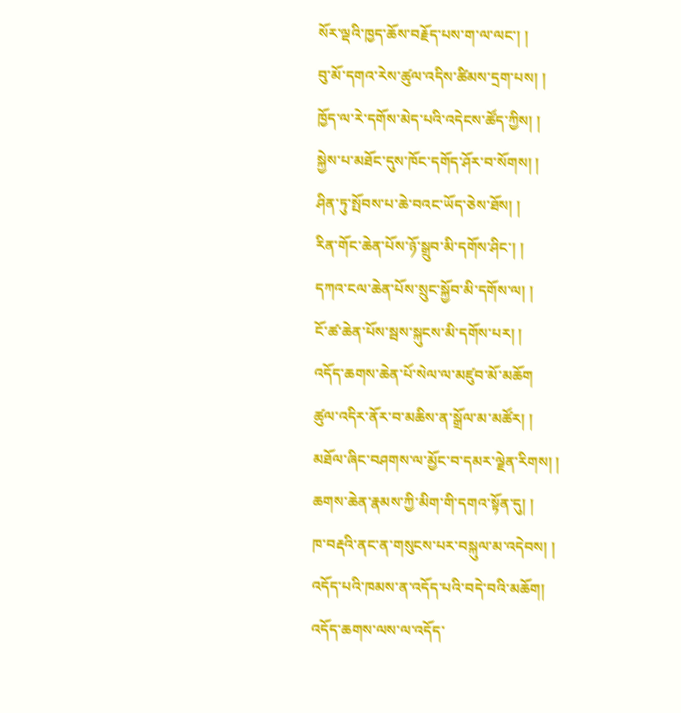སོར་ལྡའི་ཁྱད་ཆོས་བརྗོད་པས་ག་ལ་ལང་། །
བུ་མོ་དགའ་རེས་ཚུལ་འདིས་ཚིམས་དྲག་པས། །
ཁྱོད་ལ་རེ་དགོས་མེད་པའི་འདེངས་ཚོད་ཀྱིས། །
སྐྱེས་པ་མཐོང་དུས་ཁོང་དགོད་ཤོར་བ་སོགས། །
ཤིན་ཏུ་སྤོབས་པ་ཆེ་བའང་ཡོད་ཅེས་ཐོས། །
རིན་གོང་ཆེན་པོས་ཉོ་སྒྲུབ་མི་དགོས་ཤིང་། །
དཀའ་ངལ་ཆེན་པོས་སྲུང་སྐྱོབ་མི་དགོས་ལ། །
ངོ་ཚ་ཆེན་པོས་སྦས་སྐུངས་མི་དགོས་པར། །
འདོད་ཆགས་ཆེན་པོ་སེལ་ལ་མཛུབ་མོ་མཆོག
ཚུལ་འདིར་ནོར་བ་མཆིས་ན་སྒྲོལ་མ་མཚོར། །
མཐོལ་ཞིང་བཤགས་ལ་མྱོང་བ་དམར་ལྗེན་རིགས། །
ཆགས་ཆེན་རྣམས་ཀྱི་མིག་གི་དགའ་སྟོན་དུ། །
ཁ་བརྡའི་ནང་ན་གསུངས་པར་བསྐུལ་མ་འདེབས། །
འདོད་པའི་ཁམས་ན་འདོད་པའི་བདེ་བའི་མཆོག།
འདོད་ཆགས་ལས་ལ་འདོད་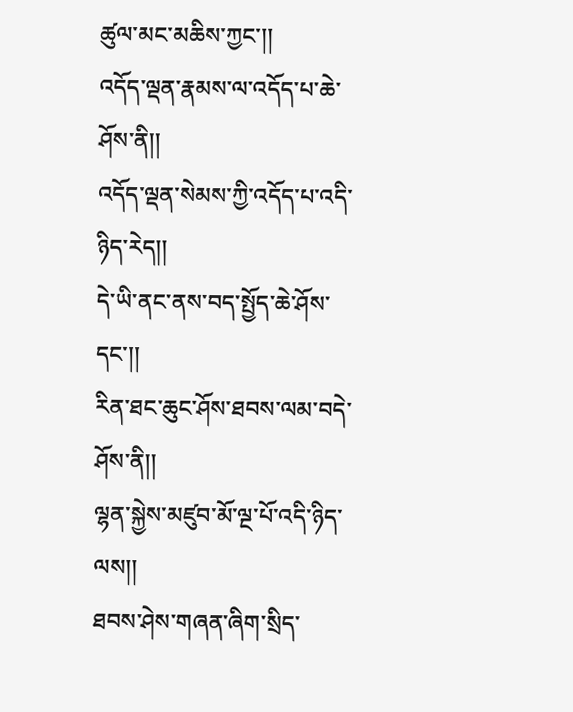ཚུལ་མང་མཆིས་ཀྱང་།།
འདོད་ལྡན་རྣམས་ལ་འདོད་པ་ཆེ་ཤོས་ནི།།
འདོད་ལྡན་སེམས་ཀྱི་འདོད་པ་འདི་ཉིད་རེད།།
དེ་ཡི་ནང་ནས་བད་སྤྱོད་ཆེ་ཤོས་དང་།།
རིན་ཐང་ཆུང་ཤོས་ཐབས་ལམ་བདེ་ཤོས་ནི།།
ལྷན་སྐྱེས་མཛུབ་མོ་ལྔ་པོ་འདི་ཉིད་ལས།།
ཐབས་ཤེས་གཞན་ཞིག་སྲིད་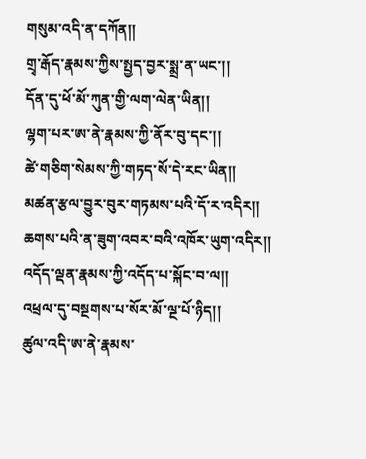གསུམ་འདི་ན་དཀོན།།
གྲྭ་རྒོད་རྣམས་ཀྱིས་སྤྱད་བྱར་སྨྲ་ན་ཡང་།།
དོན་དུ་ཕོ་མོ་ཀུན་གྱི་ལག་ལེན་ཡིན།།
ལྷག་པར་ཨ་ནེ་རྣམས་ཀྱི་ནོར་བུ་དང་།།
ཚེ་གཅིག་སེམས་ཀྱི་གཏད་སོ་དེ་རང་ཡིན།།
མཚན་རྩལ་བྱུར་བུར་གཏམས་པའི་དོ་ར་འདིར།།
ཆགས་པའི་ན་ཟུག་འབར་བའི་འཁོར་ཡུག་འདིར།།
འདོད་ལྡན་རྣམས་ཀྱི་འདོད་པ་སྐོང་བ་ལ།།
འཕྲལ་དུ་བསྔགས་པ་སོར་མོ་ལྔ་པོ་ཉིད།།
ཚུལ་འདི་ཨ་ནེ་རྣམས་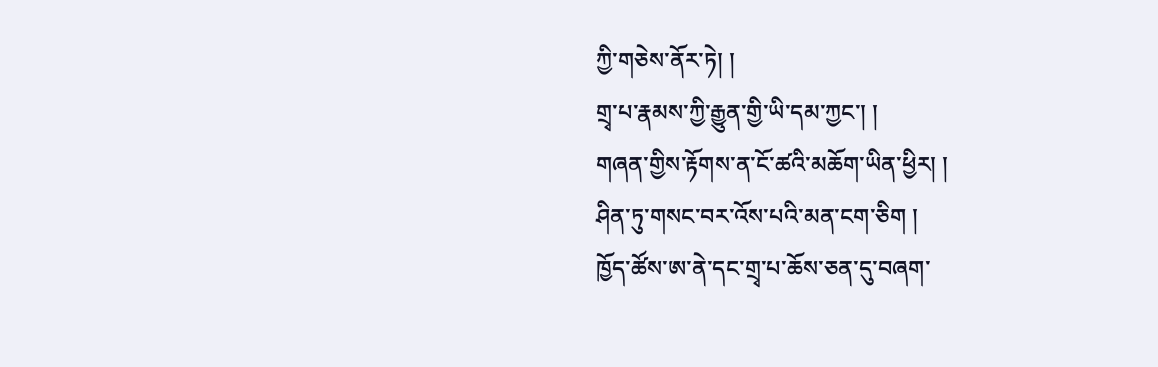ཀྱི་གཅེས་ནོར་ཏེ། །
གྲྭ་པ་རྣམས་ཀྱི་རྒྱུན་གྱི་ཡི་དམ་ཀྱང་། །
གཞན་གྱིས་རྟོགས་ན་ངོ་ཚའི་མཆོག་ཡིན་ཕྱིར། །
ཤིན་ཏུ་གསང་བར་འོས་པའི་མན་ངག་ཅིག །
ཁྱོད་ཚོས་ཨ་ནེ་དང་གྲྭ་པ་ཆོས་ཅན་དུ་བཞག་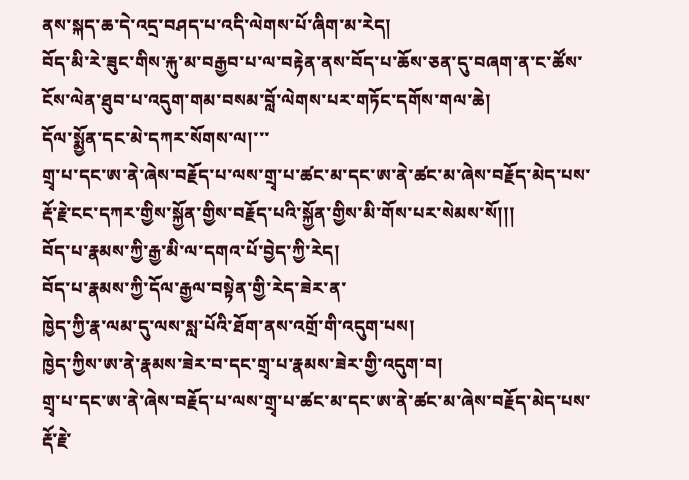ནས་སྐད་ཆ་དེ་འདྲ་བཤད་པ་འདི་ལེགས་པོ་ཞིག་མ་རེད།
བོད་མི་རེ་ཟུང་གིས་རྐུ་མ་བརྒྱབ་པ་ལ་བརྟེན་ནས་བོད་པ་ཆོས་ཅན་དུ་བཞག་ན་ང་ཚོས་ངོས་ལེན་ཐུབ་པ་འདུག་གམ་བསམ་བློ་ལེགས་པར་གཏོང་དགོས་གལ་ཆེ།
དོལ་སྨྱོན་དང་མེ་དཀར་སོགས་ལ།་་་
གྲྭ་པ་དང་ཨ་ནེ་ཞེས་བརྗོད་པ་ལས་གྲྭ་པ་ཚང་མ་དང་ཨ་ནེ་ཚང་མ་ཞེས་བརྗོད་མེད་པས་རྡོ་རྗེ་ངང་དཀར་གྱིས་སྐྱོན་གྱིས་བརྗོད་པའི་སྐྱོན་གྱིས་མི་གོས་པར་སེམས་སོ།།།
བོད་པ་རྣམས་ཀྱི་རྒྱ་མི་ལ་དགའ་པོ་བྱེད་ཀྱི་རེད།
བོད་པ་རྣམས་ཀྱི་དོལ་རྒྱལ་བསྟེན་གྱི་རེད་ཟེར་ན་
ཁྱེད་ཀྱི་རྣ་ལམ་དུ་ལས་སླ་པོའི་ཐོག་ནས་འགྲོ་གི་འདུག་པས།
ཁྱེད་ཀྱིས་ཨ་ནེ་རྣམས་ཟེར་བ་དང་གྲྭ་པ་རྣམས་ཟེར་གྱི་འདུག་བ།
གྲྭ་པ་དང་ཨ་ནེ་ཞེས་བརྗོད་པ་ལས་གྲྭ་པ་ཚང་མ་དང་ཨ་ནེ་ཚང་མ་ཞེས་བརྗོད་མེད་པས་རྡོ་རྗེ་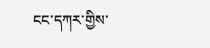ངང་དཀར་གྱིས་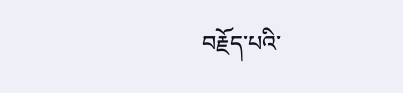བརྗོད་པའི་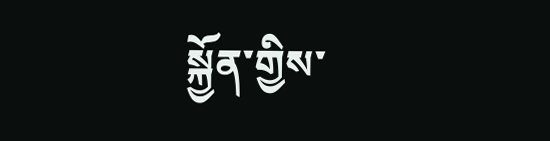སྐྱོན་གྱིས་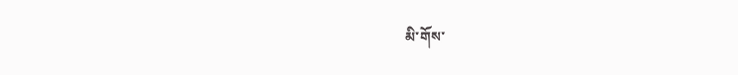མི་གོས་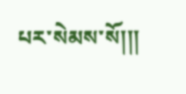པར་སེམས་སོ།།།